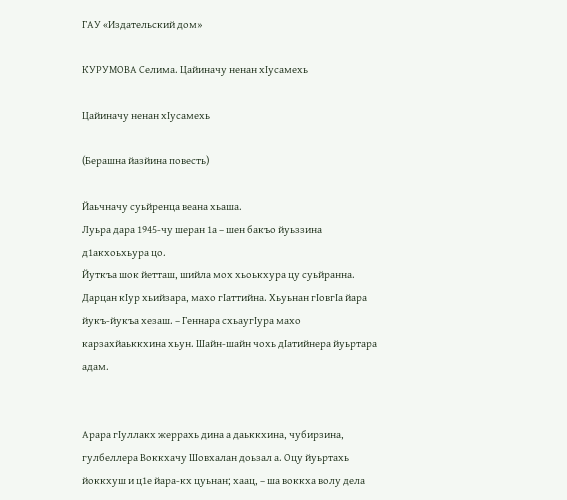ГАУ «Издательский дом»

КУРУМОВА Селима. Цайиначу ненан хIусамехь

Цайиначу ненан хIусамехь

(Берашна йазйина повесть)

Йаьчначу суьйренца веана хьаша.
Луьра дара 1945-чу шеран 1а – шен бакъо йуьззина д1акхоьхьура цо.
Йуткъа шок йетташ, шийла мох хьоькхура цу суьйранна. Дарцан кӀур хьийзара, махо гӀаттийна. Хьуьнан гӀовгӀа йара йукъ-йукъа хезаш. – Геннара схьаугӀура махо карзахйаьккхина хьун. Шайн-шайн чохь дӀатийнера йуьртара адам.


Арара гӀуллакх жеррахь дина а даьккхина, чубирзина, гулбеллера Воккхачу Шовхалан доьзал а. Оцу йуьртахь йоккхуш и ц1е йара-кх цуьнан; хаац, – ша воккха волу дела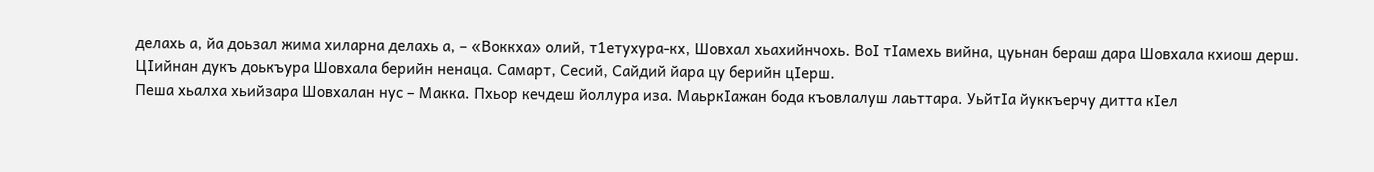делахь а, йа доьзал жима хиларна делахь а, – «Воккха» олий, т1етухура-кх, Шовхал хьахийнчохь. ВоӀ тӀамехь вийна, цуьнан бераш дара Шовхала кхиош дерш. ЦӀийнан дукъ доькъура Шовхала берийн ненаца. Самарт, Сесий, Сайдий йара цу берийн цӀерш.
Пеша хьалха хьийзара Шовхалан нус – Макка. Пхьор кечдеш йоллура иза. МаьркӀажан бода къовлалуш лаьттара. УьйтӀа йуккъерчу дитта кӀел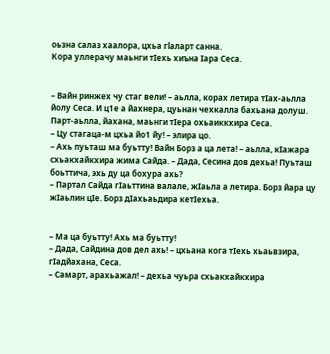оьзна салаз хаалора, цхьа гlaларт санна.
Кора уллерачу маьнги тӀехь хиъна Ӏара Сеса.


– Вайн ринжех чу стаг вели! – аьлла, корах летира тӀах-аьлла йолу Сеса. И ц1е а йахнера, цуьнан чехкалла бахьана долуш. Парт-аьлла, йахана, маьнги тӀера охьаиккхира Сеса.
– Цу стагаца-м цхьа йо1 йу! – элира цо.
– Ахь пуьташ ма буьтту! Вайн Борз а ца лета! – аьлла, кӀажара схьакхайкхира жима Сайда. – Дада, Сесина дов дехьа! Пуьташ боьттича, эхь ду ца бохура ахь?
– Партал Сайда гӀаьттина валале, жӀаьла а летира. Борз йара цу жӀаьлин цӀе. Борз дӀахьаьдира кетӀехьа.


– Ма ца буьтту! Ахь ма буьтту!
– Дада, Сайдина дов дел ахь! – цхьана кога тӀехь хьаьвзира, гӀадйахана, Сеса.
– Самарт, арахьажал! – дехьа чуьра схьакхайкхира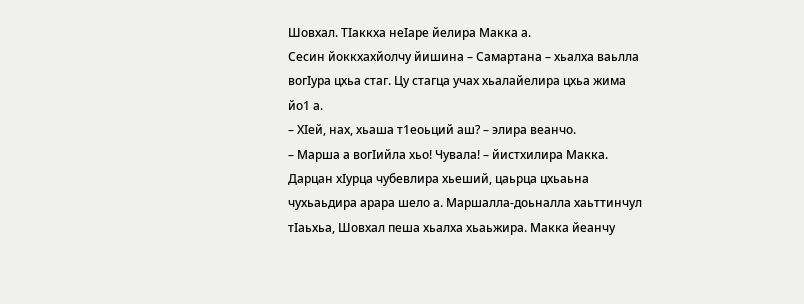Шовхал. ТӀаккха неӀаре йелира Макка а.
Сесин йоккхахйолчу йишина – Самартана – хьалха ваьлла вогӀура цхьа стаг. Цу стагца учах хьалайелира цхьа жима йо1 а.
– ХӀей, нах, хьаша т1еоьций аш? – элира веанчо.
– Марша а вогӀийла хьо! Чувала! – йистхилира Макка. Дарцан хӀурца чубевлира хьеший, цаьрца цхьаьна чухьаьдира арара шело а. Маршалла-доьналла хаьттинчул тӀаьхьа, Шовхал пеша хьалха хьаьжира. Макка йеанчу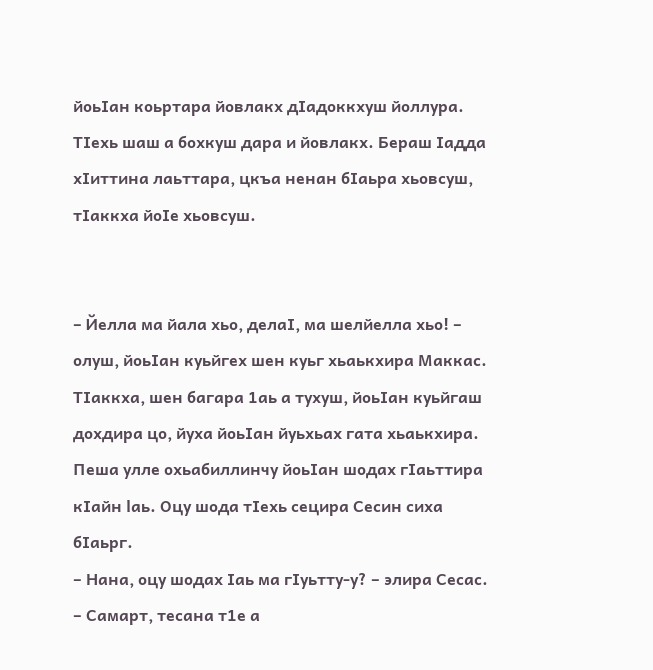йоьӀан коьртара йовлакх дӀадоккхуш йоллура. ТӀехь шаш а бохкуш дара и йовлакх. Бераш Ӏадда хӀиттина лаьттара, цкъа ненан бӀаьра хьовсуш, тӀаккха йоӀе хьовсуш.


– Йелла ма йала хьо, делаӀ, ма шелйелла хьо! – олуш, йоьӀан куьйгех шен куьг хьаькхира Маккас. ТӀаккха, шен багара 1аь а тухуш, йоьӀан куьйгаш дохдира цо, йуха йоьӀан йуьхьах гата хьаькхира.
Пеша улле охьабиллинчу йоьӀан шодах гӀаьттира кӀайн laь. Оцу шода тӀехь сецира Сесин сиха бӀаьрг.
– Нана, оцу шодах Ӏаь ма гӀуьтту-у? – элира Сесас.
– Самарт, тесана т1е а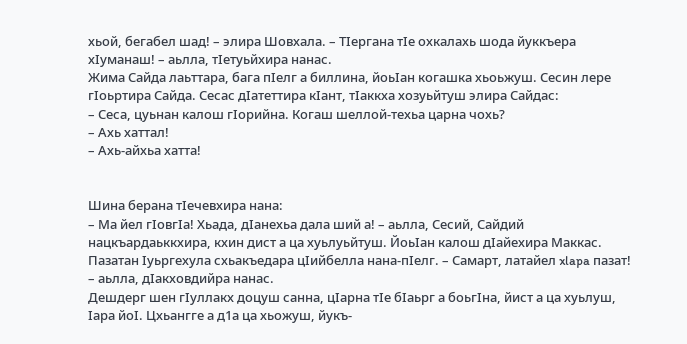хьой, бегабел шад! – элира Шовхала. – ТӀергана тӀе охкалахь шода йуккъера хӀуманаш! – аьлла, тӀетуьйхира нанас.
Жима Сайда лаьттара, бага пӀелг а биллина, йоьӀан когашка хьоьжуш. Сесин лере гӀоьртира Сайда. Сесас дӀатеттира кӀант, тӀаккха хозуьйтуш элира Сайдас:
– Сеса, цуьнан калош гӀорийна. Когаш шеллой-техьа царна чохь?
– Ахь хаттал!
– Ахь-айхьа хатта!


Шина берана тӀечевхира нана:
– Ма йел гӀовгӀа! Хьада, дӀанехьа дала ший а! – аьлла, Сесий, Сайдий нацкъардаьккхира, кхин дист а ца хуьлуьйтуш. ЙоьӀан калош дӀайехира Маккас. Пазатан Ӏуьргехула схьакъедара цӀийбелла нана-пӀелг. – Самарт, латайел xlapa пазат! – аьлла, дӀакховдийра нанас.
Дешдерг шен гӀуллакх доцуш санна, цӀарна тӀе бӀаьрг а боьгӀна, йист а ца хуьлуш, Ӏара йоӀ. Цхьангге а д1а ца хьожуш, йукъ-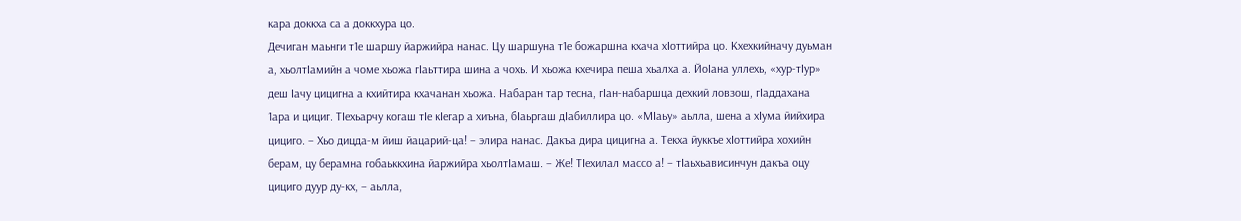кара доккха са а доккхура цо.
Дечиган маьнги т1е шаршу йаржийра нанас. Цу шаршуна т1е божаршна кхача хӀоттийра цо. Кхехкийначу дуьман а, хьолтӀамийн а чоме хьожа гӀаьттира шина а чохь. И хьожа кхечира пеша хьалха а. ЙоӀана уллехь, «хур-тӀур» деш Ӏачу цицигна а кхийтира кхачанан хьожа. Набаран тар тесна, гӀан-набаршца дехкий ловзош, гӀаддахана 1ара и цициг. ТӀехьарчу когаш тӀе кӀегар а хиъна, бӀаьргаш дӀабиллира цо. «МӀаьу» аьлла, шена а хӀума йийхира цициго. – Хьо дицда-м йиш йацарий-ца! – элира нанас. Дакъа дира цицигна а. Текха йуккъе хӀоттийра хохийн берам, цу берамна гобаьккхина йаржийра хьолтӀамаш. – Же! ТӀехилал массо а! – тӀаьхьависинчун дакъа оцу цициго дуур ду-кх, – аьлла,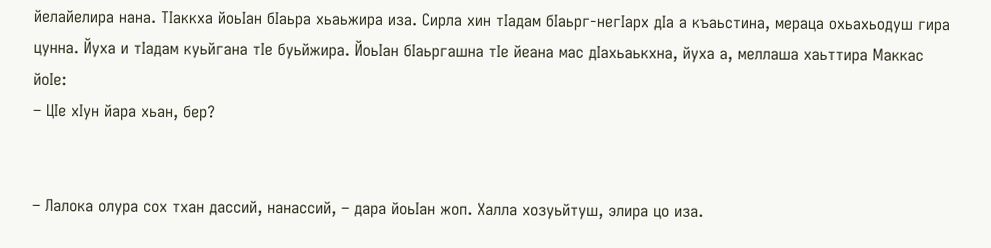йелайелира нана. ТӀаккха йоьӀан бӀаьра хьаьжира иза. Сирла хин тӀадам бӀаьрг-негӀарх дӀа а къаьстина, мераца охьахьодуш гира цунна. Йуха и тӀадам куьйгана тӀе буьйжира. ЙоьӀан бӀаьргашна тӀе йеана мас дӀахьаькхна, йуха а, меллаша хаьттира Маккас йоӀе:
– ЦӀе хӀун йара хьан, бер?


– Лалока олура сох тхан дассий, нанассий, – дара йоьӀан жоп. Халла хозуьйтуш, элира цо иза.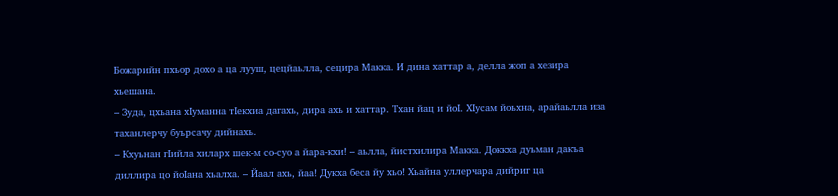Божарийн пхьор дохо а ца лууш, цецйаьлла, сецира Макка. И дина хаттар а, делла жоп а хезира хьешана.
– Зуда, цхьана хӀуманна тӀекхиа дагахь, дира ахь и хаттар. Тхан йац и йоӀ. ХӀусам йоьхна, арайаьлла иза таханлерчу буьрсачу дийнахь.
– Кхуьнан гӀийла хиларх шек-м со-суо а йара-кхи! – аьлла, йистхилира Макка. Доккха дуьман дакъа диллира цо йоӀана хьалха. – Йаал ахь, йаа! Дукха беса йу хьо! Хьайна уллерчара дийриг ца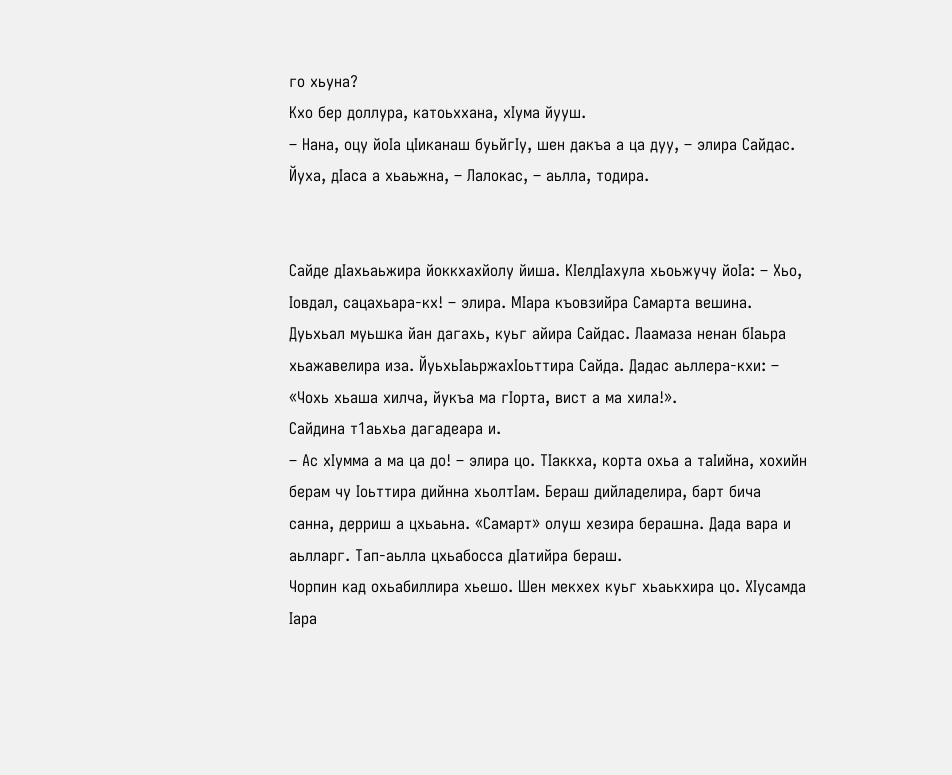го хьуна?
Кхо бер доллура, катоьххана, хӀума йууш.
– Нана, оцу йоӀа цӀиканаш буьйгӀу, шен дакъа а ца дуу, – элира Сайдас. Йуха, дӀаса а хьаьжна, – Лалокас, – аьлла, тодира.


Сайде дӀахьаьжира йоккхахйолу йиша. КӀелдӀахула хьоьжучу йоӀа: – Хьо, Ӏовдал, сацахьара-кх! – элира. МӀара къовзийра Самарта вешина. Дуьхьал муьшка йан дагахь, куьг айира Сайдас. Лаамаза ненан бӀаьра хьажавелира иза. ЙуьхьӀаьржахӀоьттира Сайда. Дадас аьллера-кхи: – «Чохь хьаша хилча, йукъа ма гӀорта, вист а ма хила!».
Сайдина т1аьхьа дагадеара и.
– Ас хӀумма а ма ца до! – элира цо. ТӀаккха, корта охьа а таӀийна, хохийн берам чу Ӏоьттира дийнна хьолтӀам. Бераш дийладелира, барт бича санна, дерриш а цхьаьна. «Самарт» олуш хезира берашна. Дада вара и аьлларг. Тап-аьлла цхьабосса дӀатийра бераш.
Чорпин кад охьабиллира хьешо. Шен мекхех куьг хьаькхира цо. ХӀусамда Ӏара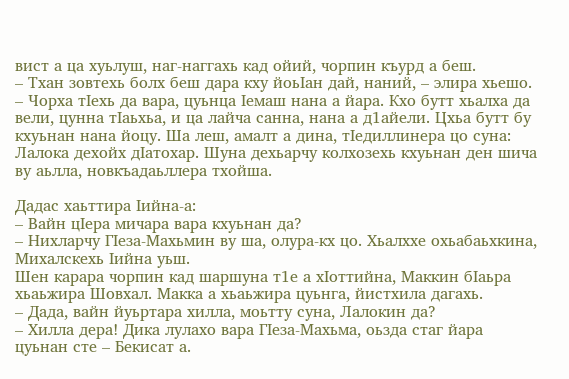вист а ца хуьлуш, наг-наггахь кад ойий, чорпин къурд а беш.
– Тхан зовтехь болх беш дара кху йоьӀан дай, наний, – элира хьешо. – Чорха тӀехь да вара, цуьнца Ӏемаш нана а йара. Кхо бутт хьалха да вели, цунна тӀаьхьа, и ца лайча санна, нана а д1айели. Цхьа бутт бу кхуьнан нана йоцу. Ша леш, амалт а дина, тӀедиллинера цо суна: Лалока дехойх дӀатохар. Шуна дехьарчу колхозехь кхуьнан ден шича ву аьлла, новкъадаьллера тхойша.

Дадас хаьттира Ӏийна-а:
– Вайн цӀера мичара вара кхуьнан да?
– Нихларчу ГӀеза-Махьмин ву ша, олура-кх цо. Хьалххе охьабаьхкина, Михалскехь Ӏийна уьш.
Шен карара чорпин кад шаршуна т1е а хӀоттийна, Маккин бӀаьра хьаьжира Шовхал. Макка а хьаьжира цуьнга, йистхила дагахь.
– Дада, вайн йуьртара хилла, моьтту суна, Лалокин да?
– Хилла дера! Дика лулахо вара ГӀеза-Махьма, оьзда стаг йара цуьнан сте – Бекисат а.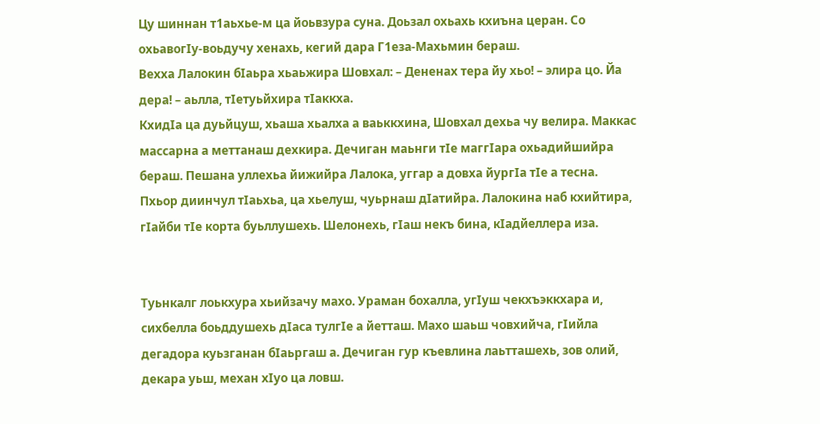Цу шиннан т1аьхье-м ца йоьвзура суна. Доьзал охьахь кхиъна церан. Со охьавогӀу-воьдучу хенахь, кегий дара Г1еза-Махьмин бераш.
Вехха Лалокин бӀаьра хьаьжира Шовхал: – Дененах тера йу хьо! – элира цо. Йа дера! – аьлла, тӀетуьйхира тӀаккха.
КхидӀа ца дуьйцуш, хьаша хьалха а ваьккхина, Шовхал дехьа чу велира. Маккас массарна а меттанаш дехкира. Дечиган маьнги тӀе маггӀара охьадийшийра бераш. Пешана уллехьа йижийра Лалока, уггар а довха йургӀа тIе а тесна.
Пхьор диинчул тӀаьхьа, ца хьелуш, чуьрнаш дӀатийра. Лалокина наб кхийтира, гӀайби тӀе корта буьллушехь. Шелонехь, гӀаш некъ бина, кӀадйеллера иза.


Туьнкалг лоькхура хьийзачу махо. Ураман бохалла, угӀуш чекхъэккхара и, сихбелла боьддушехь дӀаса тулгӀе а йетташ. Махо шаьш човхийча, гӀийла дегадора куьзганан бӀаьргаш а. Дечиган гур къевлина лаьтташехь, зов олий, декара уьш, механ хӀуо ца ловш.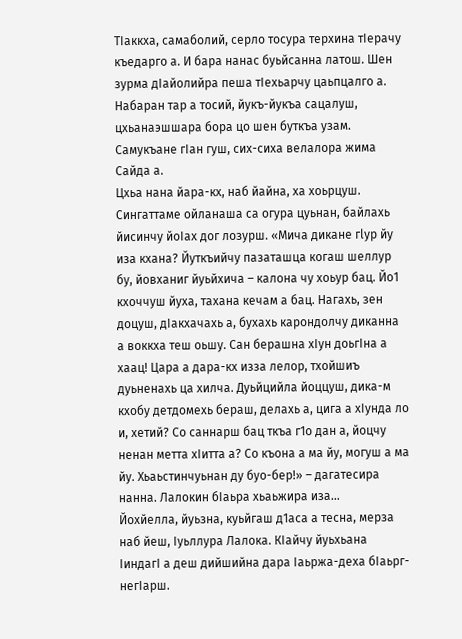ТӀаккха, самаболий, серло тосура терхина тӀерачу къедарго а. И бара нанас буьйсанна латош. Шен зурма дӀайолийра пеша тӀехьарчу цаьпцалго а. Набаран тар а тосий, йукъ-йукъа сацалуш, цхьанаэшшара бора цо шен буткъа узам. Самукъане гӀан гуш, сих-сиха велалора жима Сайда а.
Цхьа нана йара-кх, наб йайна, ха хоьрцуш. Сингаттаме ойланаша са огура цуьнан, байлахь йисинчу йоӀах дог лозурш. «Мича дикане гlyp йу иза кхана? Йуткъийчу пазаташца когаш шеллур бу, йовханиг йуьйхича – калона чу хоьур бац. Йо1 кхоччуш йуха, тахана кечам а бац. Нагахь, зен доцуш, дӀакхачахь а, бухахь карондолчу диканна а воккха теш оьшу. Сан берашна хӀун доьгӀна а хаац! Цара а дара-кх изза лелор, тхойшиъ дуьненахь ца хилча. Дуьйцийла йоццуш, дика-м кхобу детдомехь бераш, делахь а, цига а хӀунда ло и, хетий? Со саннарш бац ткъа г1о дан а, йоцчу ненан метта хӀитта а? Со къона а ма йу, могуш а ма йу. Хьаьстинчуьнан ду буо-бер!» – дагатесира нанна. Лалокин бӀаьра хьаьжира иза…
Йохйелла, йуьзна, куьйгаш д1аса а тесна, мерза наб йеш, Ӏуьллура Лалока. КӀайчу йуьхьана ӀиндагӀ а деш дийшийна дара Ӏаьржа-деха бӀаьрг-негӀарш.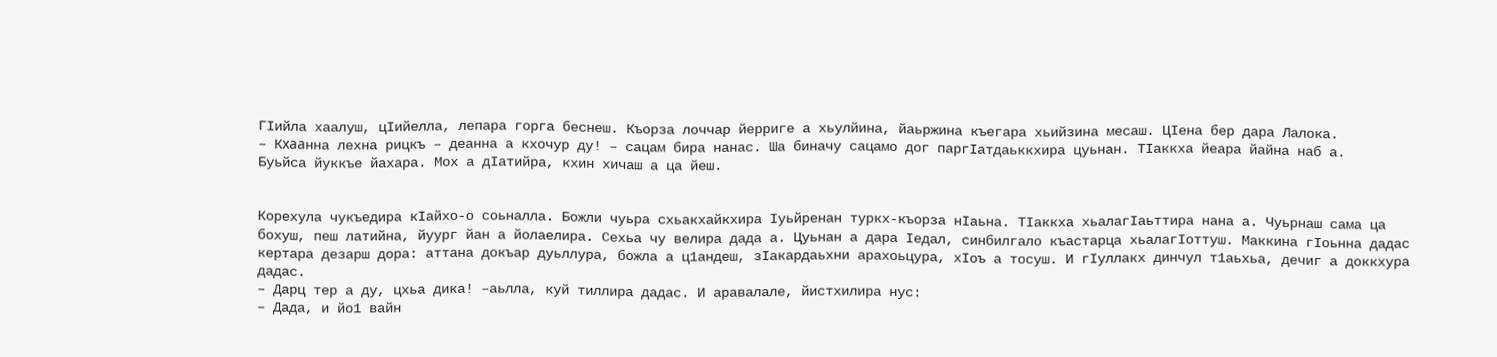ГӀийла хаалуш, цӀийелла, лепара горга беснеш. Къорза лоччар йерриге а хьулйина, йаьржина къегара хьийзина месаш. ЦӀена бер дара Лалока.
– Кxaaннa лехна рицкъ – деанна а кхочур ду! – сацам бира нанас. Ша биначу сацамо дог паргӀатдаьккхира цуьнан. ТӀаккха йеара йайна наб а.
Буьйса йуккъе йахара. Мох а дӀатийра, кхин хичаш а ца йеш.


Корехула чукъедира кӀайхо-о соьналла. Божли чуьра схьакхайкхира Ӏуьйренан туркх-къорза нӀаьна. ТӀаккха хьалагӀаьттира нана а. Чуьрнаш сама ца бохуш, пеш латийна, йуург йан а йолаелира. Сехьа чу велира дада а. Цуьнан а дара Ӏедал, синбилгало къастарца хьалагӀоттуш. Маккина гӀоьнна дадас кертара дезарш дора: аттана докъар дуьллура, божла а ц1андеш, зӀакардаьхни арахоьцура, хӀоъ а тосуш. И гӀуллакх динчул т1аьхьа, дечиг а доккхура дадас.
– Дарц тер а ду, цхьа дика! –аьлла, куй тиллира дадас. И аравалале, йистхилира нус:
– Дада, и йо1 вайн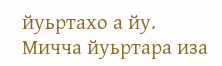йуьртахо а йу. Мичча йуьртара иза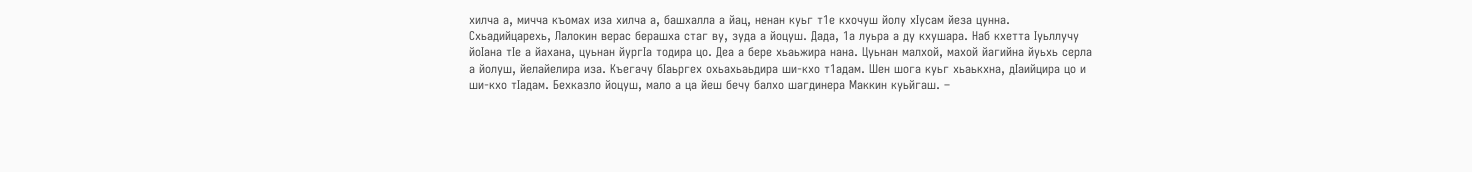хилча а, мичча къомах иза хилча а, башхалла а йац, ненан куьг т1е кхочуш йолу хӀусам йеза цунна. Схьадийцарехь, Лалокин верас берашха стаг ву, зуда а йоцуш. Дада, 1а луьра а ду кхушара. Наб кхетта Ӏуьллучу йоӀана тӀе а йахана, цуьнан йургӀа тодира цо. Деа а бере хьаьжира нана. Цуьнан малхой, махой йагийна йуьхь серла а йолуш, йелайелира иза. Къегачу бӀаьргех охьахьаьдира ши-кхо т1адам. Шен шога куьг хьаькхна, дӀаийцира цо и ши-кхо тӀадам. Бехказло йоцуш, мало а ца йеш бечу балхо шагдинера Маккин куьйгаш. –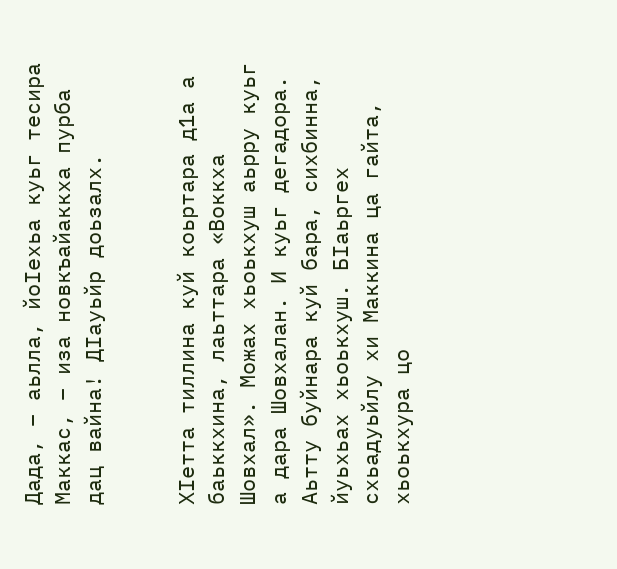Дада, – аьлла, йоӀехьа куьг тесира Маккас, – иза новкъайаккха пурба дац вайна! ДӀауьйр доьзалх.


ХӀетта тиллина куй коьртара д1а а баьккхина, лаьттара «Воккха Шовхал». Можах хьоькхуш аьрру куьг а дара Шовхалан. И куьг дегадора. Аьтту буйнара куй бара, сихбинна, йуьхьах хьоькхуш. БӀаьргех схьадуьйлу хи Маккина ца гайта, хьоькхура цо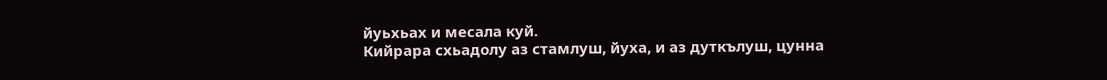йуьхьах и месала куй.
Кийрара схьадолу аз стамлуш, йуха, и аз дуткълуш, цунна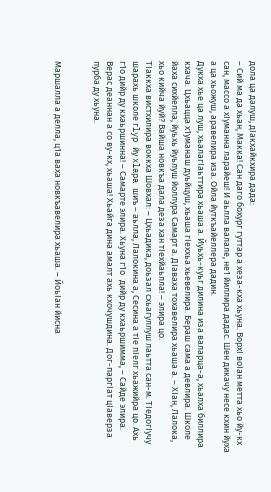дола ца далуш, дӀакхайкхира дада:
– Сий ма да хьан, Макка! Сан даго бохург гуттар а хеза-кха хьуна. ВорхӀ воӀан метта хьо йу-кх сан, массо а хӀуманна ларайеш! И аьлла валале, не1 йиллира дадас. Шен дикачу несе кхин йуха а ца хьожуш, аравелира иза. Ойла йуткъайеллера дадин.
Дукха хье ца луш, хьалагӀаьттира хьаша а. Йуьхь-куьг дилина иза валарца-а, хьалха биллира кхача. Цхьацца х1уманаш дуьйцуш, хьаша гӀеххьа хьевелира. Бераш сама а девлира. Школе йаха сихйелла, йуьхь йуьлуш йоллура Самарт а. ДӀаваха тохавелира хьаша а. – ХӀан, Лалока, хьо кийча йуй? Вайша новкъа дала деза хан тӀехйаьлла! – элира цо.
ТӀаккха вистхилира воккха Шовхал: – Цхьадика, доьзал схьагуллуш лаьтта сан-м. ТӀедогӀучу шарахь школе гlyp йу xlapa шиъ – аьлла, Лалокина а, Сесина а тӀе пӀелг хьажийра цо. Ахь г1о дийр ду кхаьршинна! – Самарте элира. Хьуна г1o дийр ду кхаьршимма, – Сайде элира. Верас деаннан а со ву-кх, хьаша! Хьайга дина амалт ахь кхочушдина. Дог-паргӀат цӀаверза пурба ду хьуна.


Маршалла а делла, ц1а ваха новкъавелира хьаша. – ЙоьӀан йисна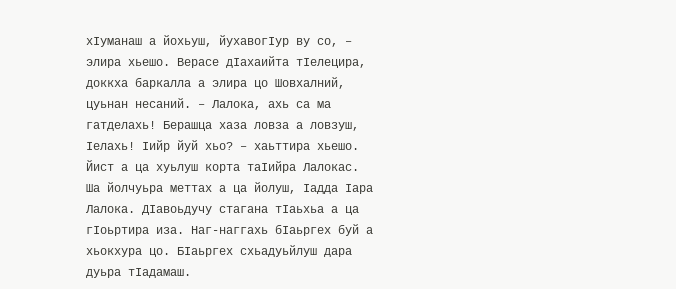хӀуманаш а йохьуш, йухавогӀур ву со, – элира хьешо. Верасе дӀахаийта тӀелецира, доккха баркалла а элира цо Шовхалний, цуьнан несаний. – Лалока, ахь са ма гатделахь! Берашца хаза ловза а ловзуш, Ӏелахь! Ӏийр йуй хьо? – хаьттира хьешо. Йист а ца хуьлуш корта таӀийра Лалокас.
Ша йолчуьра меттах а ца йолуш, Ӏадда Ӏара Лалока. ДӀавоьдучу стагана тӀаьхьа а ца гӀоьртира иза. Наг-наггахь бӀаьргех буй а хьокхура цо. БӀаьргех схьадуьйлуш дара дуьра тӀадамаш.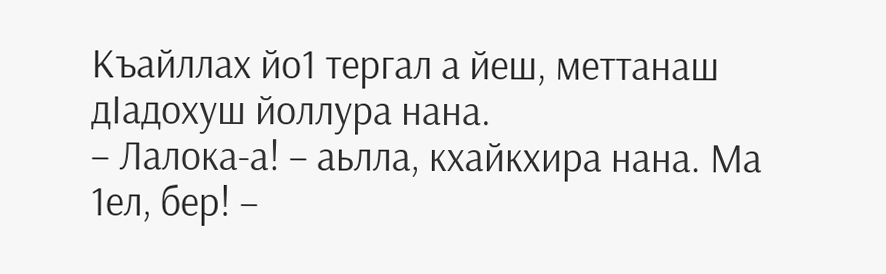Къайллах йо1 тергал а йеш, меттанаш дӀадохуш йоллура нана.
– Лалока-а! – аьлла, кхайкхира нана. Ма 1ел, бер! –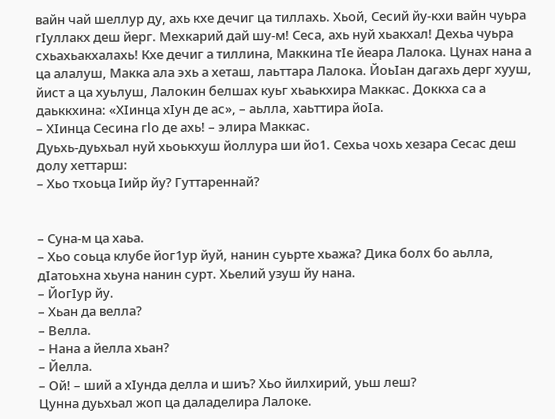вайн чай шеллур ду, ахь кхе дечиг ца тиллахь. Хьой, Сесий йу-кхи вайн чуьра гӀуллакх деш йерг. Мехкарий дай шу-м! Сеса, ахь нуй хьакхал! Дехьа чуьра схьахьакхалахь! Кхе дечиг а тиллина, Маккина тӀе йеара Лалока. Цунах нана а ца алалуш, Макка ала эхь а хеташ, лаьттара Лалока. ЙоьӀан дагахь дерг хууш, йист а ца хуьлуш, Лалокин белшах куьг хьаькхира Маккас. Доккха са а даьккхина: «ХӀинца хӀун де ас», – аьлла, хаьттира йоӀа.
– ХӀинца Сесина гlo де ахь! – элира Маккас.
Дуьхь-дуьхьал нуй хьоькхуш йоллура ши йо1. Сехьа чохь хезара Сесас деш долу хеттарш:
– Хьо тхоьца Ӏийр йу? Гуттареннай?


– Суна-м ца хаьа.
– Хьо соьца клубе йог1ур йуй, нанин суьрте хьажа? Дика болх бо аьлла, дӀатоьхна хьуна нанин сурт. Хьелий узуш йу нана.
– ЙогӀур йу.
– Хьан да велла?
– Велла.
– Нана а йелла хьан?
– Йелла.
– Ой! – ший а хӀунда делла и шиъ? Хьо йилхирий, уьш леш?
Цунна дуьхьал жоп ца даладелира Лалоке.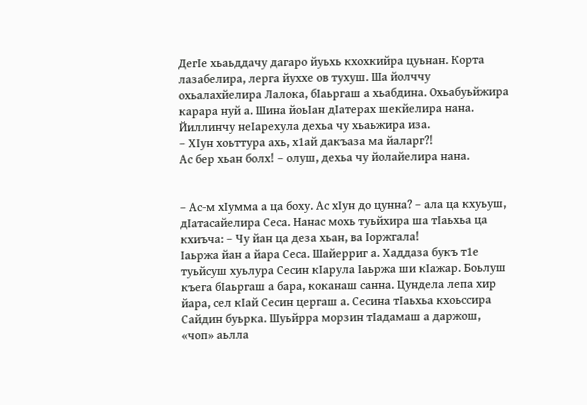ДегӀе хьаьддачу дагаро йуьхь кхохкийра цуьнан. Корта лазабелира, лерга йуххе ов тухуш. Ша йолччу охьалахйелира Лалока, бӀаьргаш а хьабдина. Охьабуьйжира карара нуй а. Шина йоьӀан дӀатерах шекйелира нана. Йиллинчу неӀарехула дехьа чу хьаьжира иза.
– ХӀун хоьттура ахь, х1ай дакъаза ма йаларг?!
Ас бер хьан болх! – олуш, дехьа чу йолайелира нана.


– Ас-м хӀумма а ца боху. Ас хӀун до цунна? – ала ца кхуьуш, дӀатасайелира Сеса. Нанас мохь туьйхира ша тӀаьхьа ца кхиъча: – Чу йан ца деза хьан, ва Ӏоржгала!
Ӏаьржа йан а йара Сеса. Шайерриг а. Хаддаза букъ т1е туьйсуш хуьлура Сесин кӀарула Ӏаьржа ши кӀажар. Боьлуш къега бӀаьргаш а бара, коканаш санна. Цундела лепа хир йара, сел кӀай Сесин цергаш а. Сесина тӀаьхьа кхоьссира Сайдин буьрка. Шуьйрра морзин тӀадамаш а даржош, «чоп» аьлла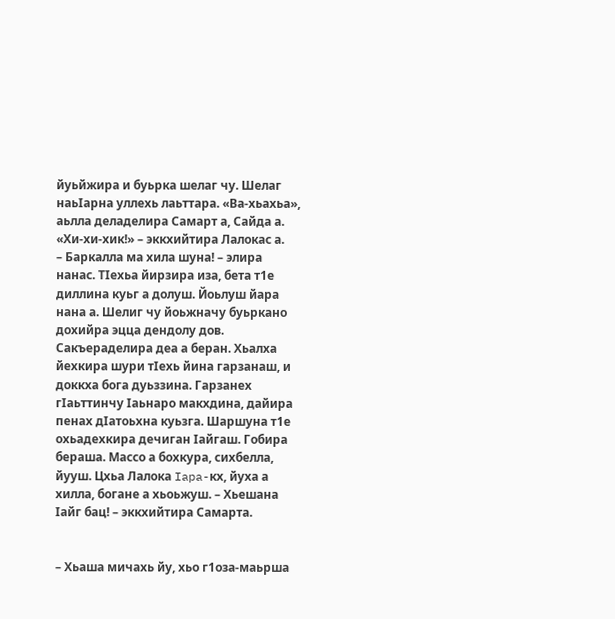йуьйжира и буьрка шелаг чу. Шелаг наьӀарна уллехь лаьттара. «Ва-хьахьа», аьлла деладелира Самарт а, Сайда а. «Хи-хи-хик!» – эккхийтира Лалокас а.
– Баркалла ма хила шуна! – элира нанас. ТӀехьа йирзира иза, бета т1е диллина куьг а долуш. Йоьлуш йара нана а. Шелиг чу йоьжначу буьркано дохийра эцца дендолу дов. Сакъераделира деа а беран. Хьалха йехкира шури тӀехь йина гарзанаш, и доккха бога дуьззина. Гарзанех гӀаьттинчу Ӏаьнаро макхдина, дайира пенах дӀатоьхна куьзга. Шаршуна т1е охьадехкира дечиган Ӏайгаш. Гобира бераша. Массо а бохкура, сихбелла, йууш. Цхьа Лалока Iapa-кх, йуха а хилла, богане а хьоьжуш. – Хьешана Ӏайг бац! – эккхийтира Самарта.


– Хьаша мичахь йу, хьо г1оза-маьрша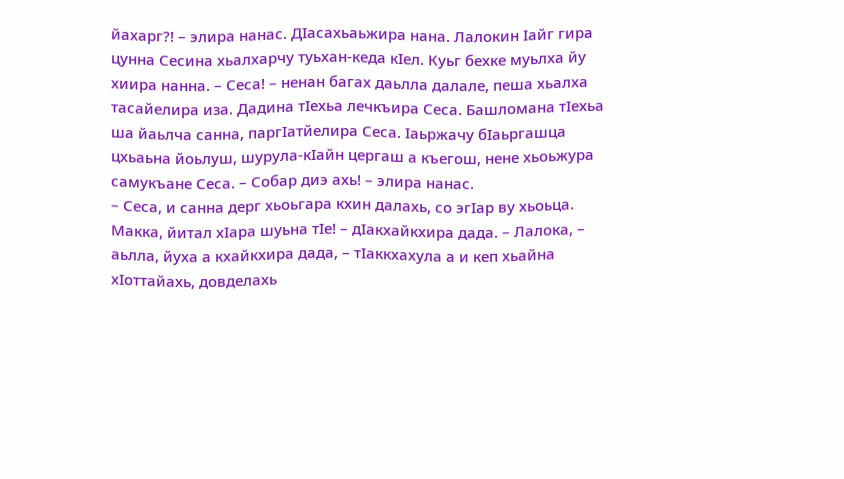йахарг?! – элира нанас. ДӀасахьаьжира нана. Лалокин Ӏайг гира цунна Сесина хьалхарчу туьхан-кеда кӀел. Куьг бехке муьлха йу хиира нанна. – Сеса! – ненан багах даьлла далале, пеша хьалха тасайелира иза. Дадина тӀехьа лечкъира Сеса. Башломана тӀехьа ша йаьлча санна, паргӀатйелира Сеса. Ӏаьржачу бӀаьргашца цхьаьна йоьлуш, шурула-кӀайн цергаш а къегош, нене хьоьжура самукъане Сеса. – Собар диэ ахь! – элира нанас.
– Сеса, и санна дерг хьоьгара кхин далахь, со эгӀар ву хьоьца. Макка, йитал хӀара шуьна тӀе! – дӀакхайкхира дада. – Лалока, – аьлла, йуха а кхайкхира дада, – тӀаккхахула а и кеп хьайна хӀоттайахь, довделахь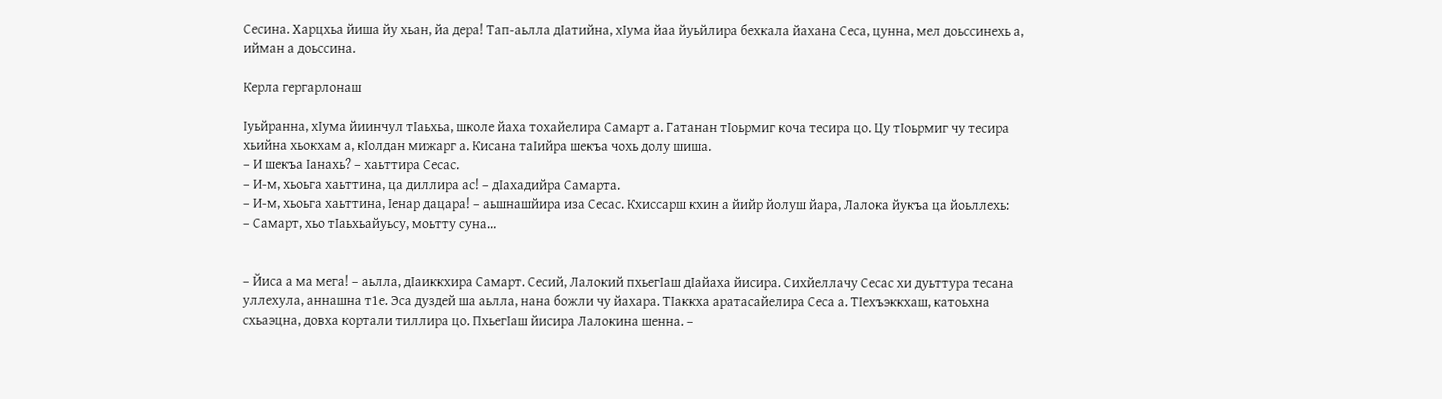Сесина. Харцхьа йиша йу хьан, йа дера! Тап-аьлла дӀатийна, хӀума йаа йуьйлира бехкала йахана Сеса, цунна, мел доьссинехь а, ийман а доьссина.

Керла гергарлонаш

Ӏуьйранна, хӀума йиинчул тӀаьхьа, школе йаха тохайелира Самарт а. Гатанан тӀоьрмиг коча тесира цо. Цу тӀоьрмиг чу тесира хьийна хьокхам а, кӀолдан мижарг а. Кисана таӀийра шекъа чохь долу шиша.
– И шекъа Ӏанахь? – хаьттира Сесас.
– И-м, хьоьга хаьттина, ца диллира ас! – дӀахадийра Самарта.
– И-м, хьоьга хаьттина, Ӏенар дацара! – аьшнашйира иза Сесас. Кхиссарш кхин а йийр йолуш йара, Лалока йукъа ца йоьллехь:
– Самарт, хьо тӀаьхьайуьсу, моьтту суна…


– Йиса а ма мега! – аьлла, дӀаиккхира Самарт. Сесий, Лалокий пхьегӀаш дӀайаха йисира. Сихйеллачу Сесас хи дуьттура тесана уллехула, аннашна т1е. Эса дуздей ша аьлла, нана божли чу йахара. ТӀаккха аратасайелира Сеса а. ТӀехъэккхаш, катоьхна схьаэцна, довха кортали тиллира цо. ПхьегӀаш йисира Лалокина шенна. –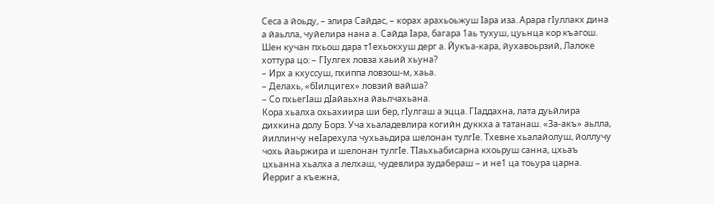Сеса а йоьду, – элира Сайдас, – корах арахьоьжуш Ӏара иза. Арара гӀуллакх дина а йаьлла, чуйелира нана а. Сайда Ӏара, багара 1аь тухуш, цуьнца кор къагош. Шен кучан пхьош дара т1ехьокхуш дерг а. Йукъа-кара, йухавоьрзий, Лалоке хоттура цо: – ГӀулгех ловза хаьий хьуна?
– Ирх а кхуссуш, пхиппа ловзош-м, хаьа.
– Делахь, «бӀилцигех» ловзий вайша?
– Со пхьегӀаш дӀайаьхна йаьлчахьана.
Кора хьалха охьахиира ши бер, гӀулгаш а эцца. ГӀаддахна, лата дуьйлира дихкина долу Борз. Уча хьаладевлира когийн дуккха а татанаш. «За-акъ» аьлла, йиллинчу неӀарехула чухьаьдира шелонан тулгӀе. Тхевне хьалайолуш, йоллучу чохь йаьржира и шелонан тулгӀе. ТӀаьхьабисарна кхоьруш санна, цхьаъ цхьанна хьалха а лелхаш, чудевлира зудабераш – и не1 ца тоьура царна. Йерриг а къежна,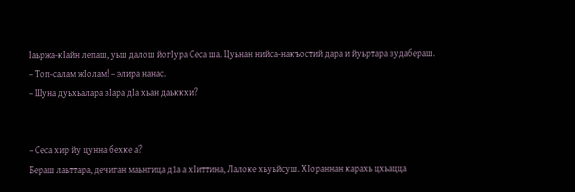Ӏаьржа-кӀайн лепаш, уьш далош йогӀура Сеса ша. Цуьнан нийса-накъостий дара и йуьртара зудабераш.
– Топ-салам жӀолам! – элира нанас.
– Шуна дуьхьалара зӀара дӀа хьан даьккхи?


– Сеса хир йу цунна бехке а?
Бераш лаьттара, дечиган маьнгица д1а а хӀиттина, Лалоке хьуьйсуш. ХӀораннан карахь цхьацца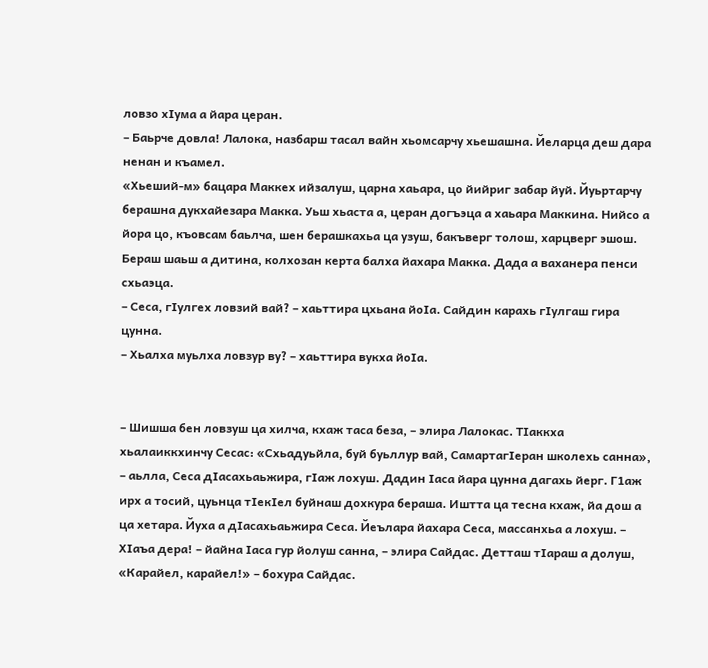ловзо хӀума а йара церан.
– Баьрче довла! Лалока, назбарш тасал вайн хьомсарчу хьешашна. Йеларца деш дара ненан и къамел.
«Хьеший-м» бацара Маккех ийзалуш, царна хаьара, цо йийриг забар йуй. Йуьртарчу берашна дукхайезара Макка. Уьш хьаста а, церан догъэца а хаьара Маккина. Нийсо а йора цо, къовсам баьлча, шен берашкахьа ца узуш, бакъверг толош, харцверг эшош. Бераш шаьш а дитина, колхозан керта балха йахара Макка. Дада а ваханера пенси схьаэца.
– Сеса, гӀулгех ловзий вай? – хаьттира цхьана йоӀа. Сайдин карахь гӀулгаш гира цунна.
– Хьалха муьлха ловзур ву? – хаьттира вукха йоӀа.


– Шишша бен ловзуш ца хилча, кхаж таса беза, – элира Лалокас. ТӀаккха хьалаиккхинчу Сесас: «Схьадуьйла, буй буьллур вай, СамартагӀеран школехь санна», – аьлла, Сеса дӀасахьаьжира, гӀаж лохуш. Дадин Ӏаса йара цунна дагахь йерг. Г1аж ирх а тосий, цуьнца тӀекӀел буйнаш дохкура бераша. Иштта ца тесна кхаж, йа дош а ца хетара. Йуха а дӀасахьаьжира Сеса. Йеълара йахара Сеса, массанхьа а лохуш. – ХӀаъа дера! – йайна Ӏаса гур йолуш санна, – элира Сайдас. Детташ тӀараш а долуш, «Карайел, карайел!» – бохура Сайдас.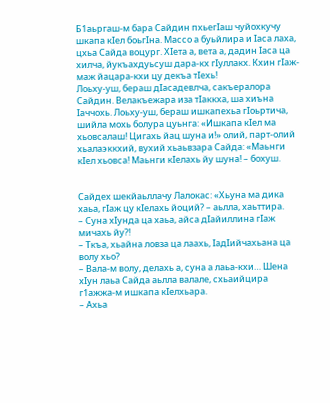Б1аьргаш-м бара Сайдин пхьегӀаш чуйохкучу шкапа кӀел боьгӀна. Массо а буьйлира и Ӏаса лаха, цхьа Сайда воцург. ХӀета а, вета а, дадин Ӏаса ца хилча, йукъахдуьсуш дара-кх гӀуллакх. Кхин гӀаж-маж йацара-кхи цу декъа тӀехь!
Лоьху-уш, бераш дӀасадевлча, сакъералора Сайдин. Велакъежара иза тӀаккха, ша хиъна Ӏаччохь. Лоьху-уш, бераш ишкапехьа гӀоьртича, шийла мохь болура цуьнга: «Ишкапа кӀел ма хьовсалаш! Цигахь йац шуна и!» олий, парт-олий хьалаэккхий, вухий хьаьвзара Сайда: «Маьнги кӀел хьовса! Маьнги кӀелахь йу шуна! – бохуш.


Сайдех шекйаьллачу Лалокас: «Хьуна ма дика хаьа, гӀаж цу кӀелахь йоций? – аьлла, хаьттира.
– Суна хӀунда ца хаьа, айса дӀайиллина гӀаж мичахь йу?!
– Ткъа, хьайна ловза ца лаахь, ӀадӀийчахьана ца волу хьо?
– Вала-м волу, делахь а, суна а лаьа-кхи… Шена хӀун лаьа Сайда аьлла валале, схьаийцира г1ажжа-м ишкапа кӀелхьара.
– Ахьа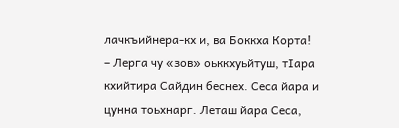лачкъийнера-кх и, ва Боккха Корта!
– Лерга чу «зов» оьккхуьйтуш, тӀара кхийтира Сайдин беснех. Сеса йара и цунна тоьхнарг. Леташ йара Сеса,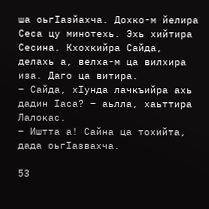ша оьгӀазйахча. Дохко-м йелира Сеса цу минотехь. Эхь хийтира Сесина. Кхохкийра Сайда, делахь а, велха-м ца вилхира иза. Даго ца витира.
– Сайда, хӀунда лачкъийра ахь дадин Ӏаса? – аьлла, хаьттира Лалокас.
– Иштта а! Сайна ца тохийта, дада оьгӀазвахча.

53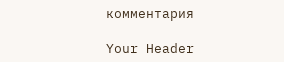комментария

Your Header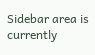Sidebar area is currently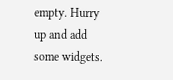empty. Hurry up and add some widgets.